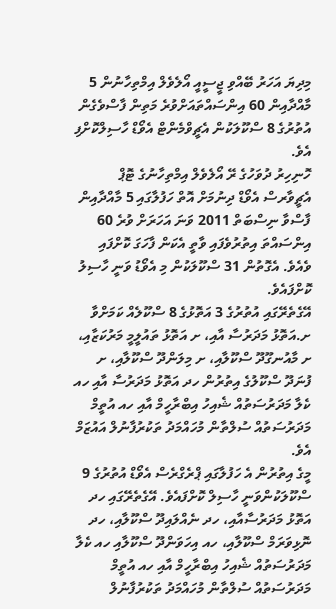މިދިޔަ އަހަރު ބޭއްވި ޖީސީއީ އޯލެވެލް އިމްތިހާނުން 5 މާއްދާއިން 60 އިންސައްތައަށްވުރެ މަތިން ފާސްވެގެން އުތުރުގެ 8 ސްކޫލަކުން އެޗީވްމެންޓް އެވޯޑް ހާސިލްކޮށްފި އެވެ.
ހޮނިހިރު ދުވަހުގެ ރޭ އޯލެވެލް އިމްތިހާނުގެ ޓޮޕް އެޗީވާރސް އެވޯޑް ދިނުމަށް އޮތް ހަފުލާގައި 5 މާއްދާއިން ފާސްވާ ނިސްބަތް 2011 ވަނަ އަހަރަށް ވުރެ 60 އިންސައްތަ އިތުރުވެފައި ވާތީ އެކަން ފާހަގަ ކޮށްފައި ވެއެވެ. އެގޮތުން 31 ސްކޫލަކުން މި އެވޯޑު ވަނީ ހާސިލު ކޮށްފައެވެ.
އޭގެތެރޭގައި އުތުރުގެ 3 އަތޮޅުގެ 8 ސްކޫލެއް ކަމަށްވާ ށ.އަތޮޅު މަދަރުސާ އާއި، ށ އަތޮޅު ތައުލީމީ މަރުކަޒާއި، ށ މާއުނގޫދޫ ސްކޫލާއި، ށ މިލަންދޫ ސްކޫލާއި، ށ ފުނަދޫ ސްކޫލުގެ އިތުރުން ހދ އަތޮޅު މަދަރުސާ އާއި ހއ ކެލާ މަދަރުސަތުއް ޝެއިހު އިބްރާހީމް އާއި ހއ އުތީމް މަދަރުސަތުއް ސުލްތާން މުހައްމަދު ތަކުރުފާނުލް އައުޒަމް އެވެ.
މީގެ އިތުރުން އެ ހަފުލާގައި ޕްރެގްރެސް އެވޯޑް އުތުރުގެ 9 ސްކޫލަކުންވަނީ ހާސިލް ކޮށްފައެވެ. އޭގެތެރޭގައި ހދ އަތޮޅު މަދަރުސާއާއި، ހދ ނެއްލައިދޫ ސްކޫލާއި، ހދ ނޮޅިވަރަމް ސްކޫލާއި، ހއ އިހަވަންދޫ ސްކޫލާއި ހއ ކެލާ މަދަރުސަތުއް ޝެއިހު އިބްރާހީމް އާއި ހއ އުތީމް މަދަރުސަތުއް ސުލްތާން މުހައްމަދު ތަކުރުފާނުލް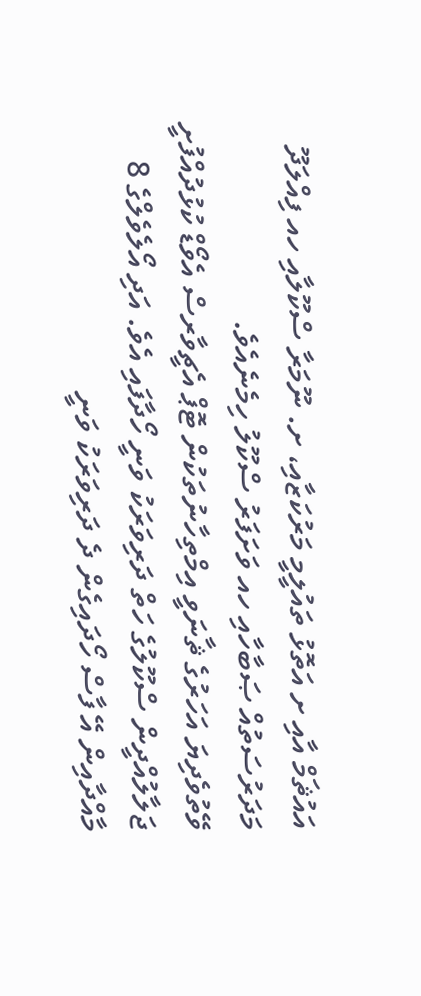އައުޘަމް އާއި ށ އަތޮޅު ތައުލީމީ މަރުކަޒާއި، ށ. ނޫމަރާ ސްކޫލާއި ހއ ފިއްލަދޫ މަދަރުސަތުއް ޞަބާހާއި ހއ ވަށަފަރު ސްކޫލު ހިމެނެއެވެ.
ވޭތުވެދިޔަ އަހަރުގެ ޘާނަވީ އިމްތިހާނުތަކުން ޓޮޕް އެޗީވާރސް އެވޯޑް ކުޅުދުއްފުށީ ޖަލާލުއްދީން ސްކޫލުގެ ހަތް ދަރިވަރަކު ވަނީ ހޯދާފައި އެވެ. އަދި އޯލެވެލްގެ 8 މާއްދާއިން އޭ ފާސް ހޯދައިގެން ދެ ދަރިވަރަކު ވަނީ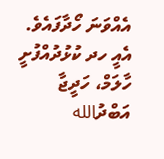އެއްވަނަ ހޯދާފައެވެ. އެއީ ހދ ކުޅުދުއްފުށީ ހާލަމް، ހަދީޖާ އަބްދުالله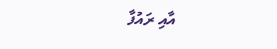އާއި ރައުފާ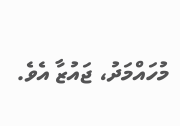މުހައްމަދު، ޖައުޒާ އެވެ.